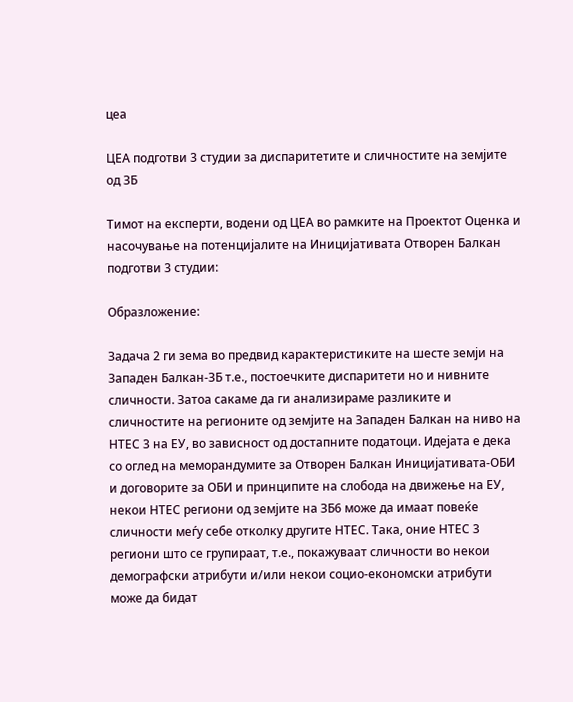цеа

ЦЕА подготви 3 студии за диспаритетите и сличностите на земјите од ЗБ

Тимот на експерти, водени од ЦЕА во рамките на Проектот Оценка и насочување на потенцијалите на Иницијативата Отворен Балкан подготви 3 студии:

Образложение:

Задача 2 ги зема во предвид карактеристиките на шесте земји на Западен Балкан-ЗБ т.е., постоечките диспаритети но и нивните сличности. Затоа сакаме да ги анализираме разликите и сличностите на регионите од земјите на Западен Балкан на ниво на НТЕС 3 на ЕУ, во зависност од достапните податоци. Идејата е дека со оглед на меморандумите за Отворен Балкан Иницијативата-ОБИ и договорите за ОБИ и принципите на слобода на движење на ЕУ, некои НТЕС региони од земјите на ЗБ6 може да имаат повеќе сличности меѓу себе отколку другите НТЕС. Така, оние НТЕС 3 региони што се групираат, т.е., покажуваат сличности во некои демографски атрибути и/или некои социо-економски атрибути може да бидат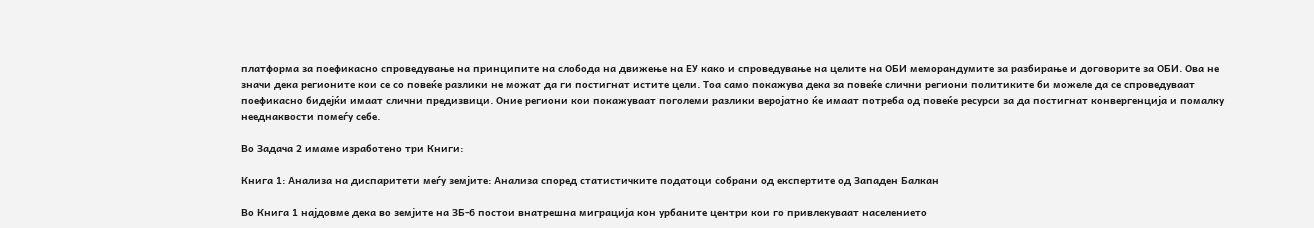платформа за поефикасно спроведување на принципите на слобода на движење на ЕУ како и спроведување на целите на ОБИ меморандумите за разбирање и договорите за ОБИ. Ова не значи дека регионите кои се со повеќе разлики не можат да ги постигнат истите цели. Тоа само покажува дека за повеќе слични региони политиките би можеле да се спроведуваат поефикасно бидејќи имаат слични предизвици. Оние региони кои покажуваат поголеми разлики веројатно ќе имаат потреба од повеќе ресурси за да постигнат конвергенција и помалку нееднаквости помеѓу себе.

Во Задача 2 имаме изработено три Книги:

Книга 1: Анализа на диспаритети меѓу земјите: Анализа според статистичките податоци собрани од експертите од Западен Балкан

Во Книга 1 најдовме дека во земјите на ЗБ-6 постои внатрешна миграција кон урбаните центри кои го привлекуваат населението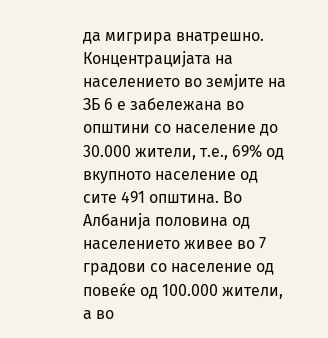да мигрира внатрешно. Концентрацијата на населението во земјите на ЗБ 6 е забележана во општини со население до 30.000 жители, т.е., 69% од вкупното население од сите 491 општина. Во Албанија половина од населението живее во 7 градови со население од повеќе од 100.000 жители, а во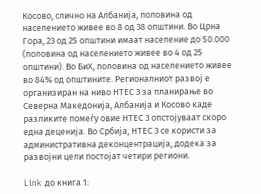Косово, слично на Албанија, половина од населението живее во 8 од 38 општини. Во Црна Гора, 23 од 25 општини имаат население до 50.000 (половина од населението живее во 4 од 25 општини). Во БиХ, половина од населението живее во 84% од општините. Регионалниот развој е организиран на ниво НТЕС 3 за планирање во Северна Македонија, Албанија и Косово каде разликите помеѓу овие НТЕС 3 опстојуваат скоро една деценија. Во Србија, НТЕС 3 се користи за административна деконцентрација, додека за развојни цели постојат четири региони.

Link до книга 1: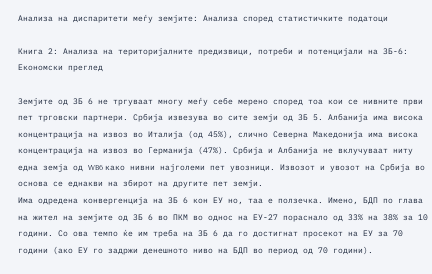Анализа на диспаритети меѓу земјите: Анализа според статистичките податоци

Книга 2: Анализа на територијалните предизвици, потреби и потенцијали на ЗБ-6: Економски преглед

Земјите од ЗБ 6 не тргуваат многу меѓу себе мерено според тоа кои се нивните први пет трговски партнери. Србија извезува во сите земји од ЗБ 5. Албанија има висока концентрација на извоз во Италија (од 45%), слично Северна Македонија има висока концентрација на извоз во Германија (47%). Србија и Албанија не вклучуваат ниту една земја од WB6 како нивни најголеми пет увозници. Извозот и увозот на Србија во основа се еднакви на збирот на другите пет земји.
Има одредена конвергенција на ЗБ 6 кон ЕУ но, таа е ползечка. Имено, БДП по глава на жител на земјите од ЗБ 6 во ПКМ во однос на ЕУ-27 пораснало од 33% на 38% за 10 години. Со ова темпо ќе им треба на ЗБ 6 да го достигнат просекот на ЕУ за 70 години (ако ЕУ го задржи денешното ниво на БДП во период од 70 години).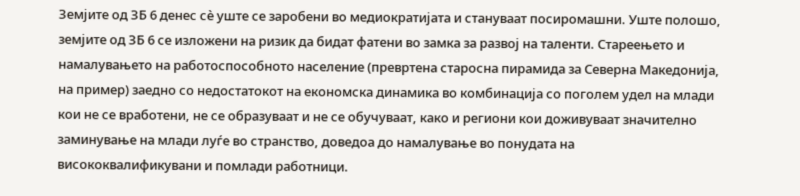Земјите од ЗБ 6 денес сè уште се заробени во медиократијата и стануваат посиромашни. Уште полошо, земјите од ЗБ 6 се изложени на ризик да бидат фатени во замка за развој на таленти. Стареењето и намалувањето на работоспособното население (превртена старосна пирамида за Северна Македонија, на пример) заедно со недостатокот на економска динамика во комбинација со поголем удел на млади кои не се вработени, не се образуваат и не се обучуваат, како и региони кои доживуваат значително заминување на млади луѓе во странство, доведоа до намалување во понудата на висококвалификувани и помлади работници.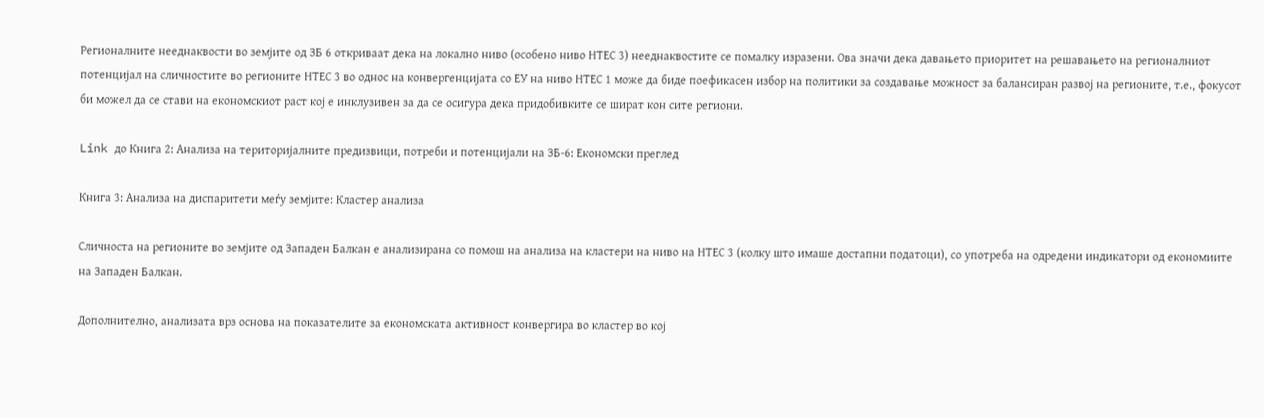Регионалните нееднаквости во земјите од ЗБ 6 откриваат дека на локално ниво (особено ниво НТЕС 3) нееднаквостите се помалку изразени. Ова значи дека давањето приоритет на решавањето на регионалниот потенцијал на сличностите во регионите НТЕС 3 во однос на конвергенцијата со ЕУ на ниво НТЕС 1 може да биде поефикасен избор на политики за создавање можност за балансиран развој на регионите, т.е., фокусот би можел да се стави на економскиот раст кој е инклузивен за да се осигура дека придобивките се шират кон сите региони.

Link до Книга 2: Анализа на територијалните предизвици, потреби и потенцијали на ЗБ-6: Економски преглед

Книга 3: Анализа на диспаритети меѓу земјите: Кластер анализа

Сличноста на регионите во земјите од Западен Балкан е анализирана со помош на анализа на кластери на ниво на НТЕС 3 (колку што имаше достапни податоци), со употреба на одредени индикатори од економиите на Западен Балкан.

Дополнително, анализата врз основа на показателите за економската активност конвергира во кластер во кој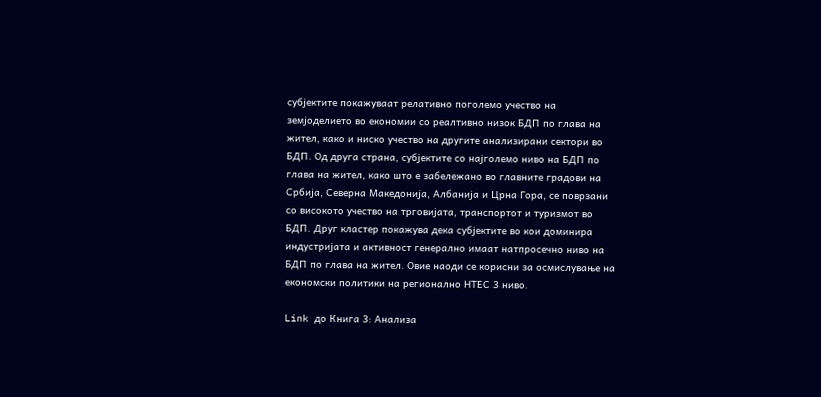субјектите покажуваат релативно поголемо учество на земјоделието во економии со реалтивно низок БДП по глава на жител, како и ниско учество на другите анализирани сектори во БДП. Од друга страна, субјектите со најголемо ниво на БДП по глава на жител, како што е забележано во главните градови на Србија, Северна Македонија, Албанија и Црна Гора, се поврзани со високото учество на трговијата, транспортот и туризмот во БДП. Друг кластер покажува дека субјектите во кои доминира индустријата и активност генерално имаат натпросечно ниво на БДП по глава на жител. Овие наоди се корисни за осмислување на економски политики на регионално НТЕС 3 ниво.

Link до Книга 3: Анализа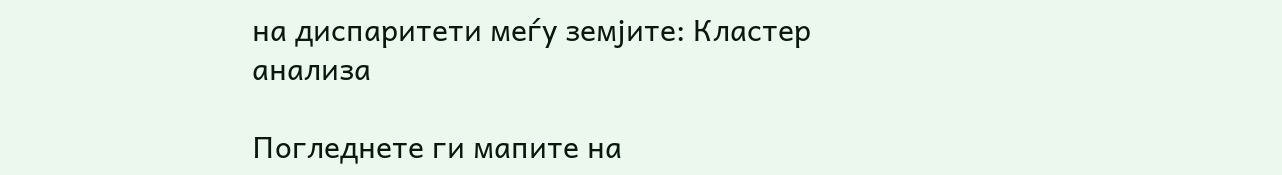на диспаритети меѓу земјите: Кластер анализа

Погледнете ги мапите на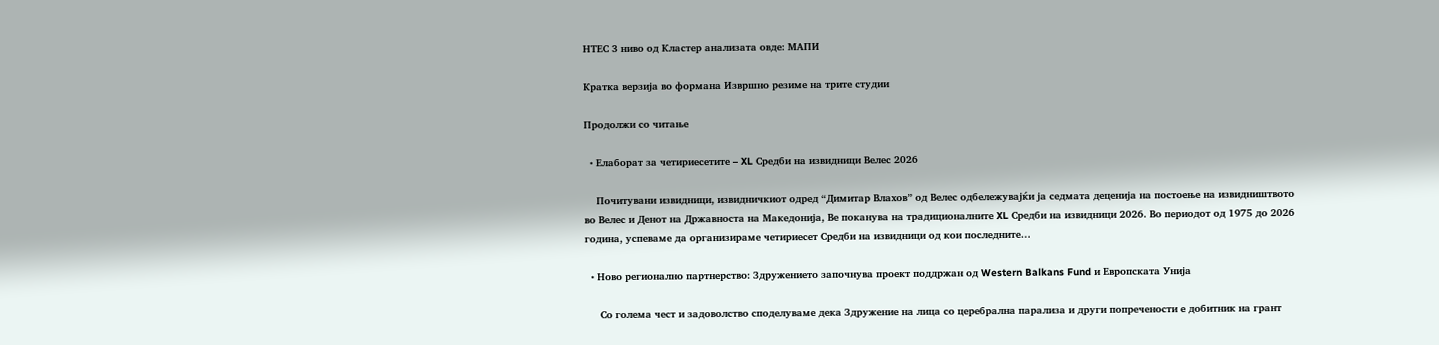НТЕС 3 ниво од Кластер анализата овде: МАПИ

Кратка верзија во формана Извршно резиме на трите студии

Продолжи со читање

  • Елаборат за четириесетите – XL Средби на извидници Велес 2026

    Почитувани извидници, извидничкиот одред “Димитар Влахов” од Велес одбележувајќи ја седмата деценија на постоење на извидништвото во Велес и Денот на Државноста на Македонија, Ве поканува на традиционалните XL Средби на извидници 2026. Во периодот од 1975 до 2026 година, успевaме да организираме четириесет Средби на извидници од кои последните…

  • Ново регионално партнерство: Здружението започнува проект поддржан од Western Balkans Fund и Европската Унија

     Со голема чест и задоволство споделуваме дека Здружение на лица со церебрална парализа и други попречености е добитник на грант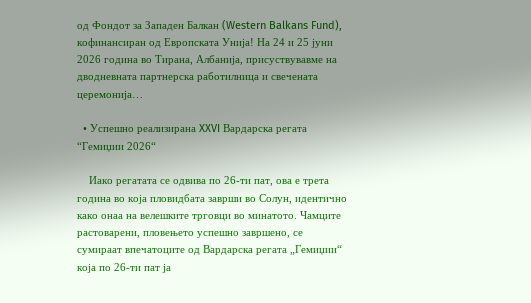од Фондот за Западен Балкан (Western Balkans Fund), кофинансиран од Европската Унија! На 24 и 25 јуни 2026 година во Тирана, Албанија, присуствувавме на дводневната партнерска работилница и свечената церемонија…

  • Успешно реализирана XXVI Вардарска регата “Гемиџии 2026“

    Иако регатата се одвива по 26-ти пат, ова е трета година во која пловидбата заврши во Солун, идентично како онаа на велешките трговци во минатото. Чамците растоварени, пловењето успешно завршено, се сумираат впечатоците од Вардарска регата „Гемиџии“ која по 26-ти пат ја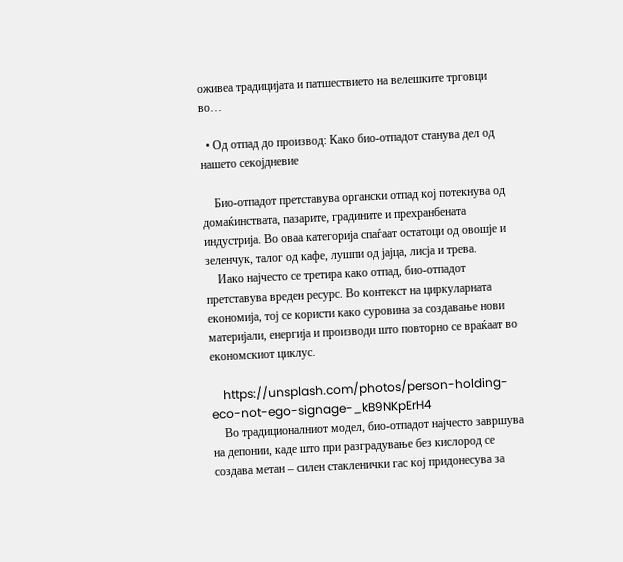оживеа традицијата и патшествието на велешките трговци во…

  • Од отпад до производ: Како био-отпадот станува дел од нашето секојдневие

    Био-отпадот претставува органски отпад кој потекнува од домаќинствата, пазарите, градините и прехранбената индустрија. Во оваа категорија спаѓаат остатоци од овошје и зеленчук, талог од кафе, лушпи од јајца, лисја и трева.
    Иако најчесто се третира како отпад, био-отпадот претставува вреден ресурс. Во контекст на циркуларната економија, тој се користи како суровина за создавање нови материјали, енергија и производи што повторно се враќаат во економскиот циклус.

    https://unsplash.com/photos/person-holding-eco-not-ego-signage-_kB9NKpErH4
    Во традиционалниот модел, био-отпадот најчесто завршува на депонии, каде што при разградување без кислород се создава метан – силен стакленички гас кој придонесува за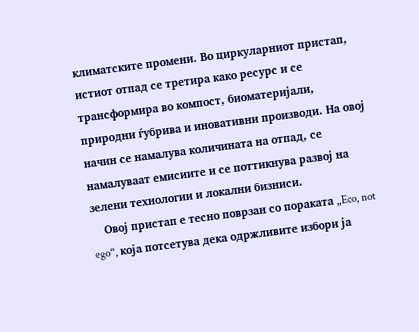климатските промени. Во циркуларниот пристап, истиот отпад се третира како ресурс и се трансформира во компост, биоматеријали, природни ѓубрива и иновативни производи. На овој начин се намалува количината на отпад, се намалуваат емисиите и се поттикнува развој на зелени технологии и локални бизниси.
    Овој пристап е тесно поврзан со пораката „Eco, not ego“, која потсетува дека одржливите избори ја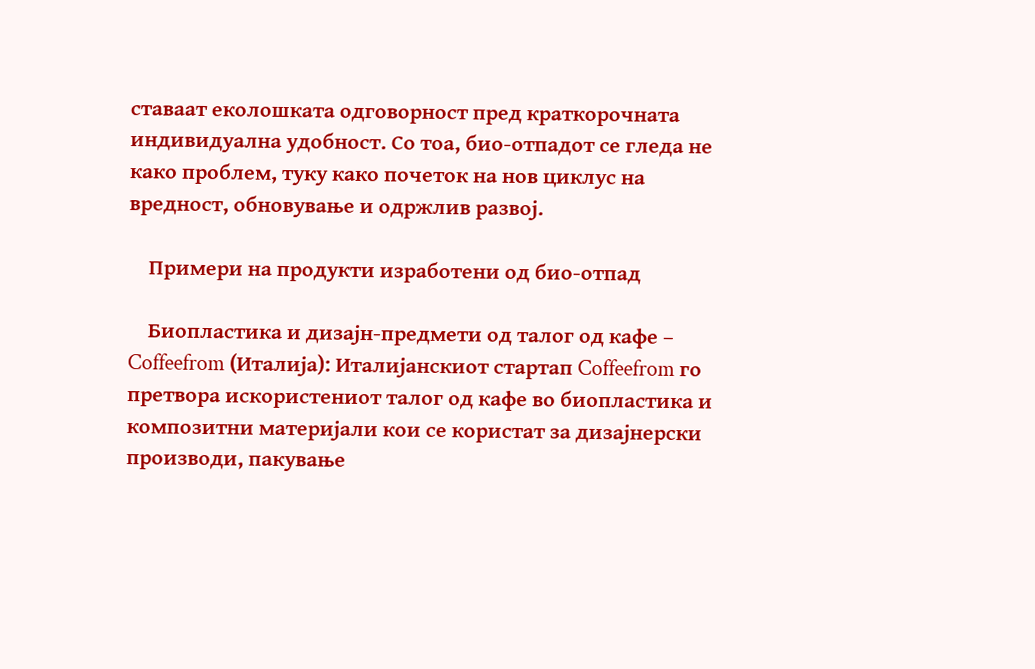ставаат еколошката одговорност пред краткорочната индивидуална удобност. Со тоа, био-отпадот се гледа не како проблем, туку како почеток на нов циклус на вредност, обновување и одржлив развој.

    Примери на продукти изработени од био-отпад

    Биопластика и дизајн-предмети од талог од кафе – Coffeefrom (Италија): Италијанскиот стартап Coffeefrom го претвора искористениот талог од кафе во биопластика и композитни материјали кои се користат за дизајнерски производи, пакување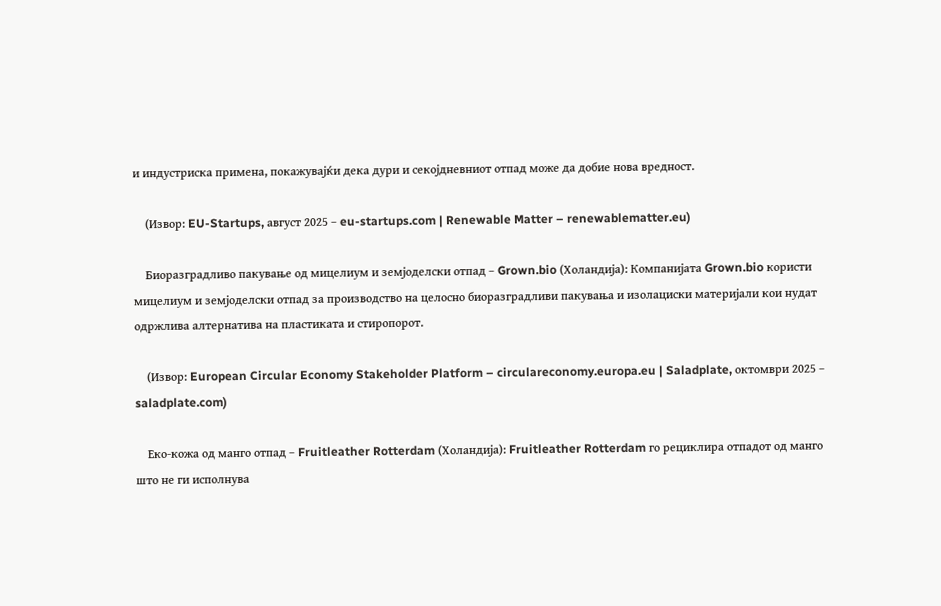и индустриска примена, покажувајќи дека дури и секојдневниот отпад може да добие нова вредност.

    (Извор: EU-Startups, август 2025 – eu-startups.com | Renewable Matter – renewablematter.eu)

    Биоразградливо пакување од мицелиум и земјоделски отпад – Grown.bio (Холандија): Компанијата Grown.bio користи мицелиум и земјоделски отпад за производство на целосно биоразградливи пакувања и изолациски материјали кои нудат одржлива алтернатива на пластиката и стиропорот.

    (Извор: European Circular Economy Stakeholder Platform – circulareconomy.europa.eu | Saladplate, октомври 2025 – saladplate.com)

    Еко-кожа од манго отпад – Fruitleather Rotterdam (Холандија): Fruitleather Rotterdam го рециклира отпадот од манго што не ги исполнува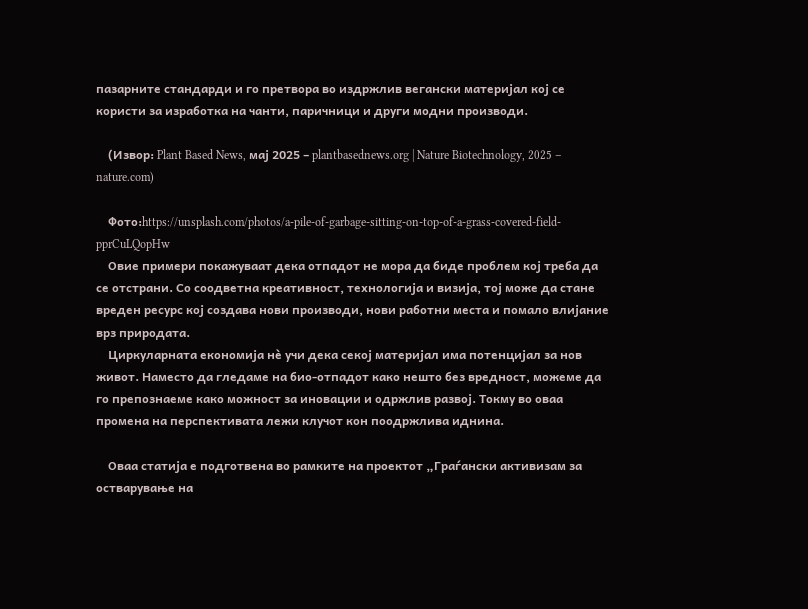пазарните стандарди и го претвора во издржлив вегански материјал кој се користи за изработка на чанти, паричници и други модни производи.

    (Извор: Plant Based News, мај 2025 – plantbasednews.org | Nature Biotechnology, 2025 – nature.com)

    Фото:https://unsplash.com/photos/a-pile-of-garbage-sitting-on-top-of-a-grass-covered-field-pprCuLQopHw
    Овие примери покажуваат дека отпадот не мора да биде проблем кој треба да се отстрани. Со соодветна креативност, технологија и визија, тој може да стане вреден ресурс кој создава нови производи, нови работни места и помало влијание врз природата.
    Циркуларната економија нè учи дека секој материјал има потенцијал за нов живот. Наместо да гледаме на био-отпадот како нешто без вредност, можеме да го препознаеме како можност за иновации и одржлив развој. Токму во оваа промена на перспективата лежи клучот кон поодржлива иднина.

    Оваа статија е подготвена во рамките на проектот „Граѓански активизам за остварување на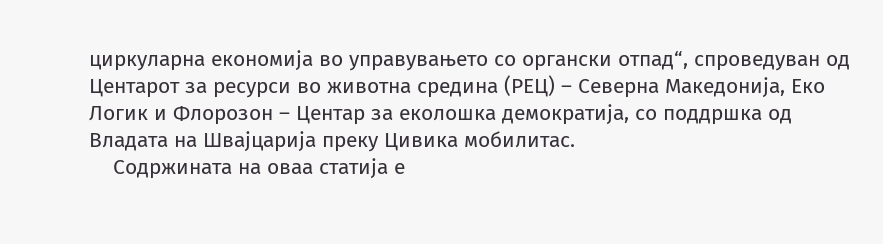циркуларна економија во управувањето со органски отпад“, спроведуван од Центарот за ресурси во животна средина (РЕЦ) – Северна Македонија, Еко Логик и Флорозон – Центар за еколошка демократија, со поддршка од Владата на Швајцарија преку Цивика мобилитас.
    Содржината на оваа статија е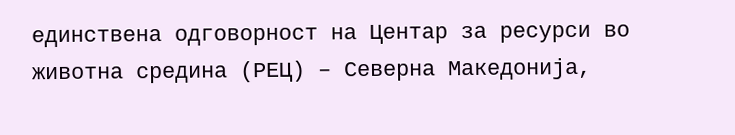единствена одговорност на Центар за ресурси во животна средина (РЕЦ) – Северна Македонија,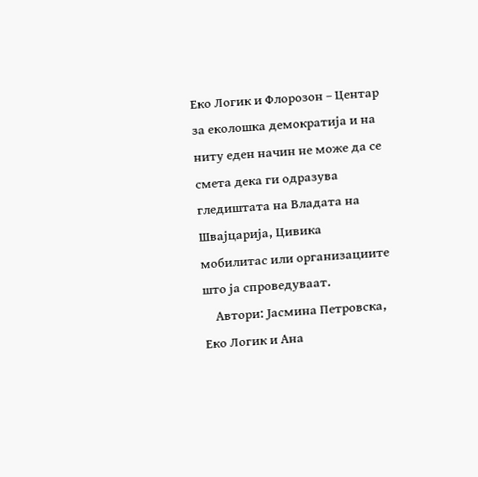Еко Логик и Флорозон – Центар за еколошка демократија и на ниту еден начин не може да се смета дека ги одразува гледиштата на Владата на Швајцарија, Цивика мобилитас или организациите што ја спроведуваат.
    Автори: Јасмина Петровска, Еко Логик и Ана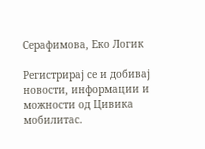Серафимова, Еко Логик

Регистрирај се и добивај новости, информации и можности од Цивика мобилитас.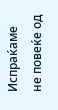Испраќаме не повеќе од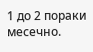1 до 2 пораки месечно.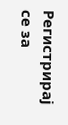Регистрирај се за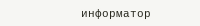информатор